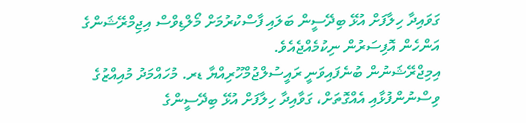ގަވައިދާ ހިލާފަށް އުޅޭ ބިދޭސީން ބަލައި ފާސްކުރުމަށް މޯލްޑިވްސް އިޖިމްރޭޝަންގެ އަންހެން އޮފިސަރުން ނިކުމެއްޖެއެވެ.
އިމިޖްރޭޝަނުން ބުނެފައިވަނީ ރައީސުލްޖުމްހޫރިއްޔާ ޑރ. މުހައްމަދު މުއިއްޒުގެ ވިސްނުންފުޅާއި އެއްގޮތަށް، ގަވާއިދާ ހިލާފަށް އުޅޭ ބިދޭސީންގެ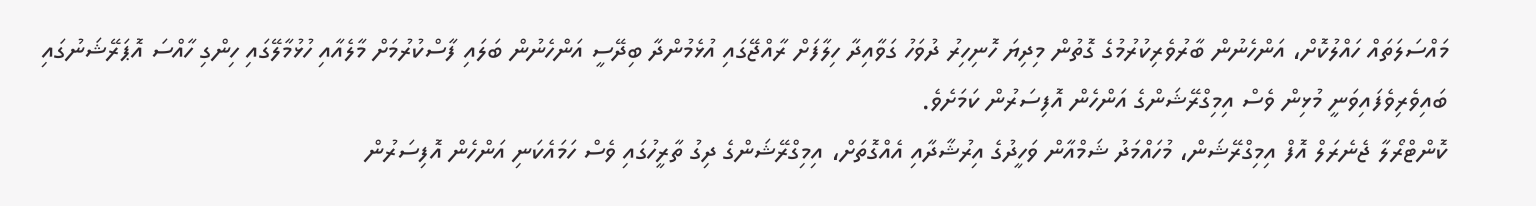މައްސަލަތައް ހައްލުކޮށް، އަންހެނުން ބާރުވެރިކުރުމުގެ ގޮތުން މިދިޔަ ހޮނިހިރު ދުވަހު ގަވާއިދާ ހިލާފަށް ރާއްޖޭގައި އުޅެމުންދާ ބިދޭސީ އަންހެނުން ބަލައި ފާސްކުރުމަށް މާލެއާއި ހުޅުމާލޭގައި ހިންގި ހާއްސަ އޮޕަރޭޝަނުގައި ބައިވެރިވެފައިވަނީ މުޅިން ވެސް އިމިގްރޭޝަންގެ އަންހެން އޮފިސަރުން ކަމަށެވެ.
ކޮންޓްރޯލާ ޖެނެރަލް އޮފް އިމިގްރޭޝަން، މުހައްމަދު ޝަމްއާން ވަހީދުގެ އިރުޝާދާއި އެއްގޮތަށް، އިމިގްރޭޝަންގެ ދިގު ތާރީހުގައި ވެސް ހަމައެކަނި އަންހެން އޮފިސަރުން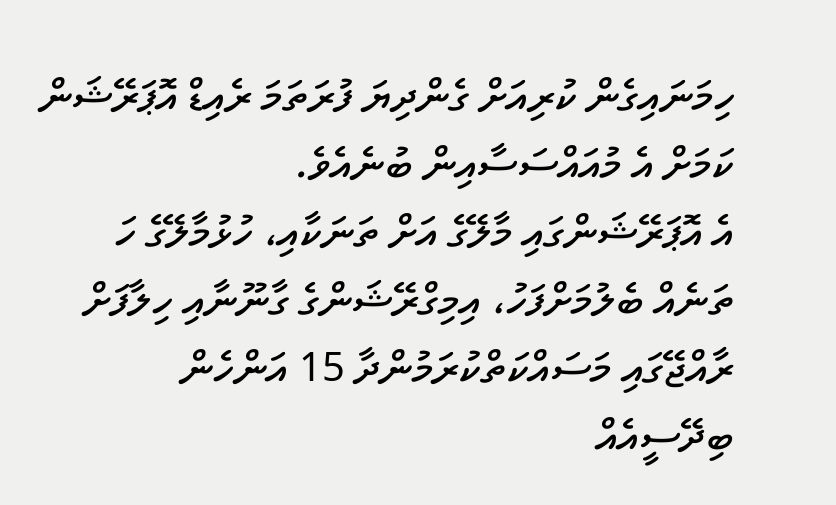ހިމަނައިގެން ކުރިއަށް ގެންދިޔަ ފުރަތަމަ ރެއިޑް އޮޕަރޭޝަން ކަމަށް އެ މުއައްސަސާއިން ބުނެއެވެ.
އެ އޮޕަރޭޝަންގައި މާލޭގެ އަށް ތަނަކާއި، ހުޅުމާލޭގެ ހަ ތަނެއް ބެލުމަށްފަހު، އިމިގްރޭޝަންގެ ގާނޫނާއި ހިލާފަށް ރާއްޖޭގައި މަސައްކަތްކުރަމުންދާ 15 އަންހެން ބިދޭސީއެއް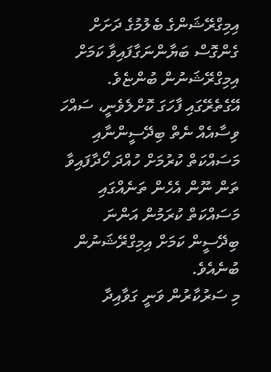އިމިގްރޭޝަންގެ ބެލުމުގެ ދަށަށް ގެންގޮސް ބަޔާންނަގާފައިވާ ކަމަށް އިމިގްރޭޝަނުން ބުންޏެވެ.
އޭގެތެރޭގައި ފާހަގަ ކޮށްލެވެނީ، ސައްހަ ވިސާއެއް ނެތް ބިދޭސީންނާއި މަސައްކަތް ކުރުމަށް ހުއްދަ ހޯދާފައިވާ ތަން ނޫން އެހެން ތަނެއްގައި މަސައްކަތް ކުރަމުން އަންނަ ބިދޭސީން ކަމަށް އިމިގްރޭޝަނުން ބުނެއެވެ.
މި ސަރުކާރުން ވަނީ ގަވާއިދާ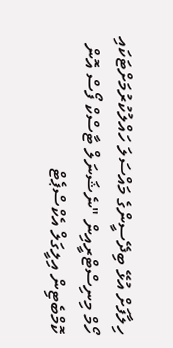ހިލާފަށް އުޅޭ ބިދޭސީންގެ މައްސަލަ ހައްލުކުރުމަށްޓަކައި ހޯމް މިނިސްޓްރީއިން "ނެޝަނަލް ޓާސްކް ފޯސް އޮން ކޮމްބެޓިން އިލީގަލް އެކްސްޕެޓް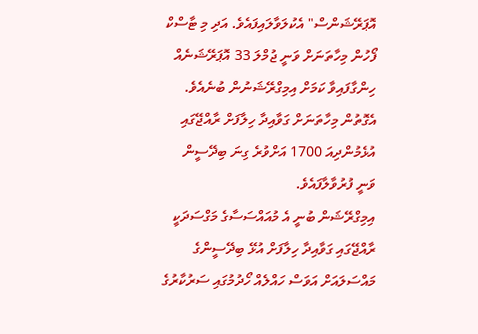އޮޕަރޭޝަންސް" އެކުލަވާލައިފައެވެ. އަދި މި ޓާސްކް ފޯހުން މިހާތަނަށް ވަނީ ޖުމްލަ 33 އޮޕަރޭޝަނެއް ހިންގާފައިވާ ކަމަށް އިމިގްރޭޝަނުން ބުނެއެވެ. އެގޮތުން މިހާތަނަށް ގަވާއިދާ ހިލާފަށް ރާއްޖޭގައި އުޅެމުންދިއަ 1700 އަށްވުރެ ގިނަ ބިދޭސީން ވަނީ ފުރުވާލާފައެވެ.
އިމިގްރޭޝަން ބުނީ އެ މުއައްސަސާގެ މަގްސަދަކީ ރާއްޖޭގައި ގަވާއިދާ ހިލާފަށް އުޅޭ ބިދޭސީންގެ މައްސަލައަށް އަވަސް ހައްލެއް ހޯދުމުގައި ސަރުކާރުގެ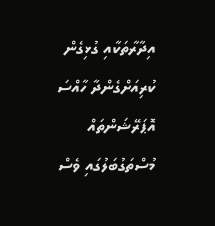އިދާރާތަކާއި ގުޅިގެން ކުރިއަށްގެންދާ ހާއްސަ އޮޕަރޭޝަންތައް މުސްތަގުބަލުގައި ވެސް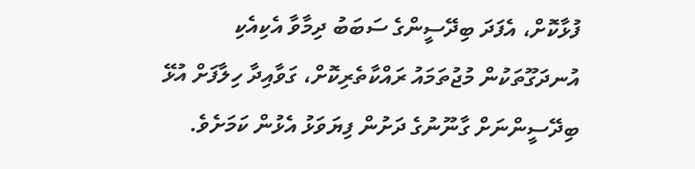ފުޅާކޮށް، އެފަދަ ބިދޭސީންގެ ސަބަބު ދިމާވާ އެކިއެކި އުނދަގޫތަކުން މުޖުތަމައު ރައްކާތެރިކޮށް، ގަވާއިދާ ހިލާފަށް އުޅޭ ބިދޭސީންނަށް ގާނޫނުގެ ދަށުން ފިޔަވަޅު އެޅުން ކަމަށެވެ.